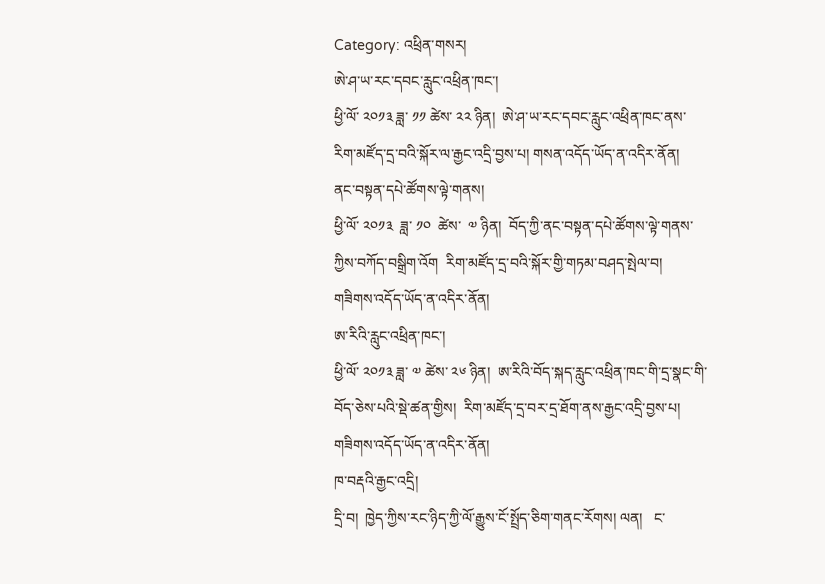Category: འཕྲིན་གསར།
ཨེ་ཤ་ཡ་རང་དབང་རླུང་འཕྲིན་ཁང་།
ཕྱི་ལོ་ ༢༠༡༣ ཟླ་ ༡༡ ཚེས་ ༢༢ ཉིན།  ཨེ་ཤ་ཡ་རང་དབང་རླུང་འཕྲིན་ཁང་ནས་རིག་མཛོད་དྲ་བའི་སྐོར་ལ་རྒྱང་འདྲི་བྱས་པ། གསན་འདོད་ཡོད་ན་འདིར་ནོན།
ནང་བསྟན་དཔེ་ཚོགས་ལྟེ་གནས།
ཕྱི་ལོ་ ༢༠༡༣  ཟླ་ ༡༠  ཚེས་  ༧ ཉིན།  བོད་ཀྱི་ནང་བསྟན་དཔེ་ཚོགས་ལྟེ་གནས་ཀྱིས་བཀོད་བསྒྲིག་འོག  རིག་མཛོད་དྲ་བའི་སྐོར་གྱི་གཏམ་བཤད་སྤེལ་བ། གཟིགས་འདོད་ཡོད་ན་འདིར་ནོན།
ཨ་རིའི་རླུང་འཕྲིན་ཁང་།
ཕྱི་ལོ་ ༢༠༡༣ ཟླ་ ༧ ཚེས་ ༢༦ ཉིན།  ཨ་རིའི་བོད་སྐད་རླུང་འཕྲིན་ཁང་གི་དྲ་སྣང་གི་བོད་ཅེས་པའི་སྡེ་ཚན་གྱིས།  རིག་མཛོད་དྲ་བར་དྲ་ཐོག་ནས་རྒྱང་འདྲི་བྱས་པ། གཟིགས་འདོད་ཡོད་ན་འདིར་ནོན།
ཁ་བརྡའི་རྒྱང་འདྲི།
དྲི་བ།  ཁྱེད་ཀྱིས་རང་ཉིད་ཀྱི་ལོ་རྒྱུས་ངོ་སྤྲོད་ཅིག་གནང་རོགས། ལན།   ང་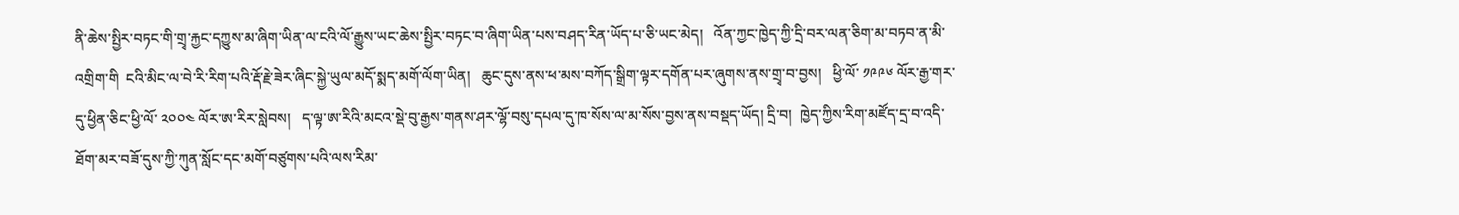ནི་ཆེས་སྤྱིར་བཏང་གི་གྲྭ་རྐྱང་དཀྱུས་མ་ཞིག་ཡིན་ལ་ངའི་ལོ་རྒྱུས་ཡང་ཆེས་སྤྱིར་བཏང་བ་ཞིག་ཡིན་པས་བཤད་རིན་ཡོད་པ་ཅི་ཡང་མེད།   འོན་ཀྱང་ཁྱེད་ཀྱི་དྲི་བར་ལན་ཅིག་མ་བཏབ་ན་མི་འགྲིག་གི  ངའི་མིང་ལ་བེ་རི་རིག་པའི་རྡོ་རྗེ་ཟེར་ཞིང་སྐྱེ་ཡུལ་མདོ་སྨད་མགོ་ལོག་ཡིན།   ཆུང་དུས་ནས་ཕ་མས་བཀོད་སྒྲིག་ལྟར་དགོན་པར་ཞུགས་ནས་གྲྭ་བ་བྱས།   ཕྱི་ལོ་ ༡༩༩༦ ལོར་རྒྱ་གར་དུ་ཕྱིན་ཅིང་ཕྱི་ལོ་ ༢༠༠༤ ལོར་ཨ་རིར་སླེབས།   ད་ལྟ་ཨ་རིའི་མངའ་སྡེ་བུ་རྒྱས་གནས་ཤར་ལྷོ་བསུ་དཔལ་དུ་ཁ་སོས་ལ་མ་སོས་བྱས་ནས་བསྡད་ཡོད། དྲི་བ།  ཁྱེད་ཀྱིས་རིག་མཛོད་དྲ་བ་འདི་ཐོག་མར་བཟོ་དུས་ཀྱི་ཀུན་སློང་དང་མགོ་བཙུགས་པའི་ལས་རིམ་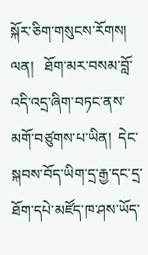སྐོར་ཅིག་གསུངས་རོགས། ལན།   ཐོག་མར་བསམ་བློ་འདི་འདྲ་ཞིག་བཏང་ནས་མགོ་བཙུགས་པ་ཡིན།  དེང་སྐབས་བོད་ཡིག་དྲ་རྒྱ་དང་དྲ་ཐོག་དཔེ་མཛོད་ཁ་ཤས་ཡོད་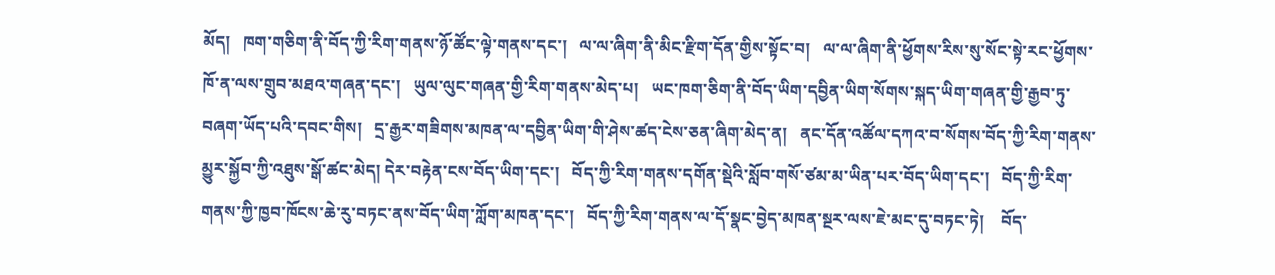མོད།   ཁག་གཅིག་ནི་བོད་ཀྱི་རིག་གནས་ཉོ་ཚོང་ལྟེ་གནས་དང་།   ལ་ལ་ཞིག་ནི་མིང་རྫིག་དོན་གྱིས་སྟོང་བ།   ལ་ལ་ཞིག་ནི་ཕྱོགས་རིས་སུ་སོང་སྟེ་རང་ཕྱོགས་ཁོ་ན་ལས་གྲུབ་མཐའ་གཞན་དང་།   ཡུལ་ལུང་གཞན་གྱི་རིག་གནས་མེད་པ།   ཡང་ཁག་ཅིག་ནི་བོད་ཡིག་དབྱིན་ཡིག་སོགས་སྐད་ཡིག་གཞན་གྱི་རྒྱབ་ཏུ་བཞག་ཡོད་པའི་དབང་གིས།   དྲ་རྒྱར་གཟིགས་མཁན་ལ་དབྱིན་ཡིག་གི་ཤེས་ཚད་ངེས་ཅན་ཞིག་མེད་ན།   ནང་དོན་འཚོལ་དཀའ་བ་སོགས་བོད་ཀྱི་རིག་གནས་མྱུར་སྐྱོབ་ཀྱི་འཐུས་སྒོ་ཚང་མེད། དེར་བརྟེན་ངས་བོད་ཡིག་དང་།   བོད་ཀྱི་རིག་གནས་དགོན་སྡེའི་སློབ་གསོ་ཙམ་མ་ཡིན་པར་བོད་ཡིག་དང་།   བོད་ཀྱི་རིག་གནས་ཀྱི་ཁྱབ་ཁོངས་ཆེ་རུ་བཏང་ནས་བོད་ཡིག་ཀློག་མཁན་དང་།   བོད་ཀྱི་རིག་གནས་ལ་དོ་སྣང་བྱེད་མཁན་སྔར་ལས་ཇེ་མང་དུ་བཏང་ཏེ།    བོད་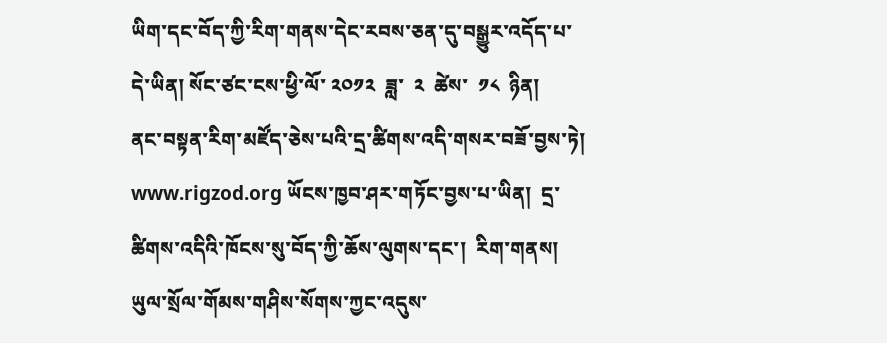ཡིག་དང་བོད་ཀྱི་རིག་གནས་དེང་རབས་ཅན་དུ་བསྒྱུར་འདོད་པ་དེ་ཡིན། སོང་ཙང་ངས་ཕྱི་ལོ་ ༢༠༡༢  ཟླ་  ༢  ཚེས་  ༡༨  ཉིན།    ནང་བསྟན་རིག་མཛོད་ཅེས་པའི་དྲ་ཚིགས་འདི་གསར་བཟོ་བྱས་ཏེ།  www.rigzod.org ཡོངས་ཁྱབ་ཤར་གཏོང་བྱས་པ་ཡིན།  དྲ་ཚིགས་འདིའི་ཁོངས་སུ་བོད་ཀྱི་ཆོས་ལུགས་དང་།  རིག་གནས།  ཡུལ་སྲོལ་གོམས་གཤིས་སོགས་ཀྱང་འདུས་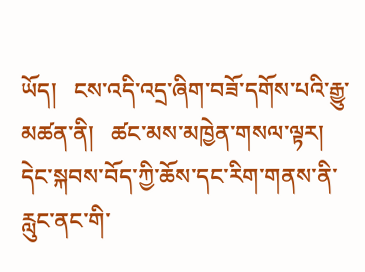ཡོད།   ངས་འདི་འདྲ་ཞིག་བཟོ་དགོས་པའི་རྒྱུ་མཚན་ནི།   ཚང་མས་མཁྱེན་གསལ་ལྟར།   དེང་སྐབས་བོད་ཀྱི་ཆོས་དང་རིག་གནས་ནི་རླུང་ནང་གི་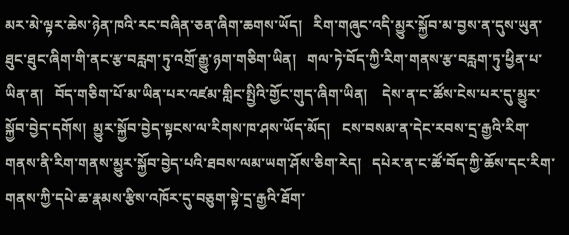མར་མེ་ལྟར་ཆེས་ཉེན་ཁའི་རང་བཞིན་ཅན་ཞིག་ཆགས་ཡོད།   རིག་གཞུང་འདི་མྱུར་སྐྱོབ་མ་བྱས་ན་དུས་ཡུན་ཐུང་ཐུང་ཞིག་གི་ནང་རྩ་བརླག་ཏུ་འགྲོ་རྒྱུ་ཉག་གཅིག་ཡིན།   གལ་ཏེ་བོད་ཀྱི་རིག་གནས་རྩ་བརླག་ཏུ་ཕྱིན་པ་ཡིན་ན།   བོད་གཅིག་པོ་མ་ཡིན་པར་འཛམ་གླིང་སྤྱིའི་གྱོང་གུད་ཞིག་ཡིན།    དེས་ན་ང་ཚོས་ངེས་པར་དུ་མྱུར་སྐྱོབ་བྱེད་དགོས།  མྱུར་སྐྱོབ་བྱེད་སྟངས་ལ་རིགས་ཁ་ཤས་ཡོད་མོད།   ངས་བསམ་ན་དེང་རབས་དྲ་རྒྱའི་རིག་གནས་ནི་རིག་གནས་མྱུར་སྐྱོབ་བྱེད་པའི་ཐབས་ལམ་ཡག་ཤོས་ཅིག་རེད།   དཔེར་ན་ང་ཚོ་བོད་ཀྱི་ཆོས་དང་རིག་གནས་ཀྱི་དཔེ་ཆ་རྣམས་རྩིས་འཁོར་དུ་བཅུག་སྟེ་དྲ་རྒྱའི་ཐོག་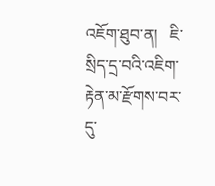འཇོག་ཐུབ་ན།   ཇི་སྲིད་དྲ་བའི་འཇིག་རྟེན་མ་རྫོགས་བར་དུ་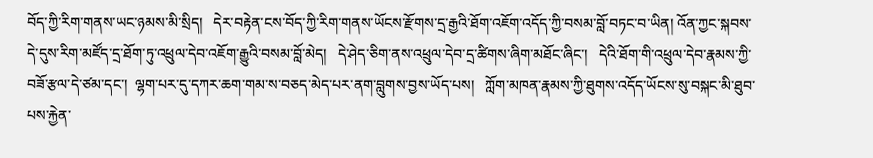བོད་ཀྱི་རིག་གནས་ཡང་ཉམས་མི་སྲིད།   དེར་བརྟེན་ངས་བོད་ཀྱི་རིག་གནས་ཡོངས་རྫོགས་དྲ་རྒྱའི་ཐོག་འཇོག་འདོད་ཀྱི་བསམ་བློ་བཏང་བ་ཡིན། འོན་ཀྱང་སྐབས་དེ་དུས་རིག་མཛོད་དྲ་ཐོག་ཏུ་འཕྲུལ་དེབ་འཇོག་རྒྱུའི་བསམ་བློ་མེད།   དེ་ཤེད་ཅིག་ནས་འཕྲུལ་དེབ་དྲ་ཚིགས་ཞིག་མཐོང་ཞིང་།   དེའི་ཐོག་གི་འཕྲུལ་དེབ་རྣམས་ཀྱི་བཟོ་རྩལ་དེ་ཙམ་དང་།  ལྷག་པར་དུ་དཀར་ཆག་གམ་ས་བཅད་མེད་པར་ནག་བླུགས་བྱས་ཡོད་པས།   ཀློག་མཁན་རྣམས་ཀྱི་ཐུགས་འདོད་ཡོངས་སུ་བསྐང་མི་ཐུབ་པས་རྐྱེན་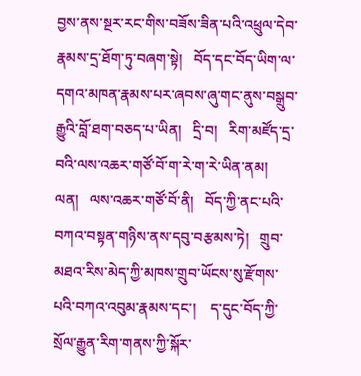བྱས་ནས་སྔར་རང་གིས་བཟོས་ཟིན་པའི་འཕྲུལ་དེབ་རྣམས་དྲ་ཐོག་ཏུ་བཞག་སྟེ།   བོད་དང་བོད་ཡིག་ལ་དགའ་མཁན་རྣམས་པར་ཞབས་ཞུ་གང་ནུས་བསྒྲུབ་རྒྱུའི་བློ་ཐག་བཅད་པ་ཡིན།   དྲི་བ།   རིག་མཛོད་དྲ་བའི་ལས་འཆར་གཙོ་བོ་ག་རེ་ག་རེ་ཡིན་ནམ།   ལན།   ལས་འཆར་གཙོ་བོ་ནི།   བོད་ཀྱི་ནང་པའི་བཀའ་བསྟན་གཉིས་ནས་དབུ་བརྩམས་ཏེ།   གྲུབ་མཐའ་རིས་མེད་ཀྱི་མཁས་གྲུབ་ཡོངས་སུ་རྫོགས་པའི་བཀའ་འབུམ་རྣམས་དང་།    ད་དུང་བོད་ཀྱི་སྲོལ་རྒྱུན་རིག་གནས་ཀྱི་སྐོར་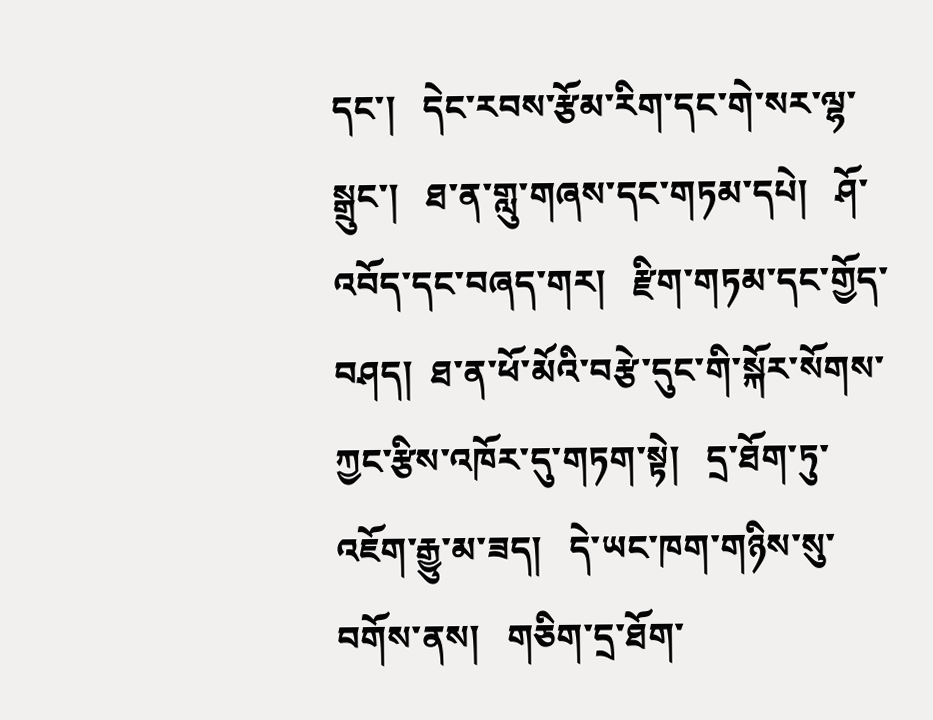དང་།   དེང་རབས་རྩོམ་རིག་དང་གེ་སར་ལྷ་སྒྲུང་།   ཐ་ན་གླུ་གཞས་དང་གཏམ་དཔེ།   ཤོ་འབོད་དང་བཞད་གར།   རྫིག་གཏམ་དང་གྱོད་བཤད།  ཐ་ན་ཕོ་མོའི་བརྩེ་དུང་གི་སྐོར་སོགས་ཀྱང་རྩིས་འཁོར་དུ་གཏག་སྟེ།   དྲ་ཐོག་ཏུ་འཇོག་རྒྱུ་མ་ཟད།   དེ་ཡང་ཁག་གཉིས་སུ་བགོས་ནས།   གཅིག་དྲ་ཐོག་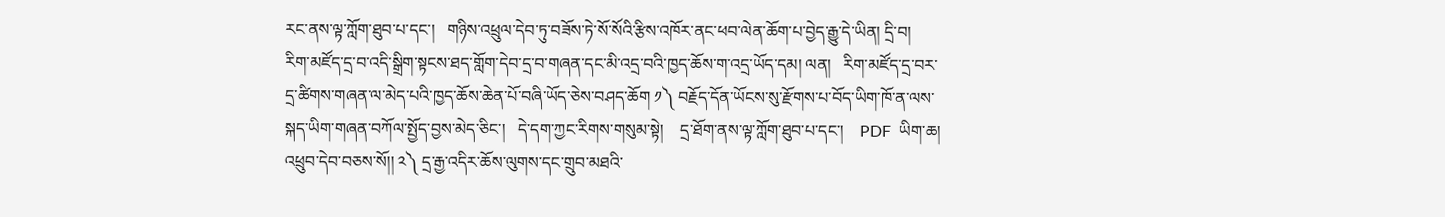རང་ནས་ལྟ་ཀློག་ཐུབ་པ་དང་།   གཉིས་འཕྲུལ་དེབ་ཏུ་བཟོས་ཏེ་སོ་སོའི་རྩིས་འཁོར་ནང་ཕབ་ལེན་ཆོག་པ་བྱེད་རྒྱུ་དེ་ཡིན། དྲི་བ།   རིག་མཛོད་དྲ་བ་འདི་སྒྲིག་སྟངས་ཐད་གློག་དེབ་དྲ་བ་གཞན་དང་མི་འདྲ་བའི་ཁྱད་ཆོས་ག་འདྲ་ཡོད་དམ། ལན།   རིག་མཛོད་དྲ་བར་དྲ་ཚིགས་གཞན་ལ་མེད་པའི་ཁྱད་ཆོས་ཆེན་པོ་བཞི་ཡོད་ཅེས་བཤད་ཆོག ༡༽ བརྗོད་དོན་ཡོངས་སུ་རྫོགས་པ་བོད་ཡིག་ཁོ་ན་ལས་སྐད་ཡིག་གཞན་བཀོལ་སྤྱོད་བྱས་མེད་ཅིང་།   དེ་དག་ཀྱང་རིགས་གསུམ་སྟེ།    དྲ་ཐོག་ནས་ལྟ་ཀློག་ཐུབ་པ་དང་།    PDF  ཡིག་ཆ།   འཕྲུབ་དེབ་བཅས་སོ།། ༢༽ དྲ་རྒྱ་འདིར་ཆོས་ལུགས་དང་གྲུབ་མཐའི་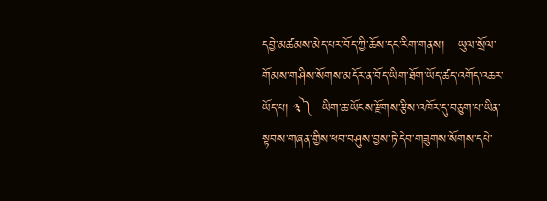དབྱེ་མཚམས་མེད་པར་བོད་ཀྱི་ཆོས་དང་རིག་གནས།   ཡུལ་སྲོལ་གོམས་གཤིས་སོགས་མདོར་ན་བོད་ཡིག་ཐོག་ཡོད་ཚད་འགོད་འཆར་ཡོད་པ། ༣༽  ཡིག་ཆ་ཡོངས་རྫོགས་རྩིས་འཁོར་དུ་བཅུག་པ་ཡིན་སྟབས་གཞན་གྱིས་ཕབ་བཤུས་བྱས་ཏེ་དེབ་གཟུགས་སོགས་དཔེ་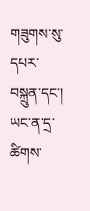གཟུགས་སུ་དཔར་བསྐྲུན་དང་།   ཡང་ན་དྲ་ཚིགས་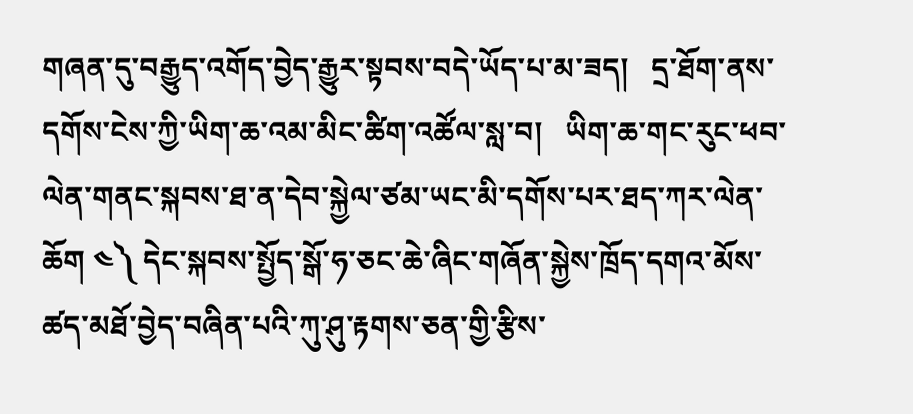གཞན་དུ་བརྒྱུད་འགོད་བྱེད་རྒྱུར་སྟབས་བདེ་ཡོད་པ་མ་ཟད།   དྲ་ཐོག་ནས་དགོས་ངེས་ཀྱི་ཡིག་ཆ་འམ་མིང་ཚིག་འཚོལ་སླ་བ།   ཡིག་ཆ་གང་རུང་ཕབ་ལེན་གནང་སྐབས་ཐ་ན་དེབ་སྐྱེལ་ཙམ་ཡང་མི་དགོས་པར་ཐད་ཀར་ལེན་ཆོག ༤༽ དེང་སྐབས་སྤྱོད་སྒོ་ཧ་ཅང་ཆེ་ཞིང་གཞོན་སྐྱེས་ཁྲོད་དགའ་མོས་ཚད་མཐོ་བྱེད་བཞིན་པའི་ཀུ་ཤུ་རྟགས་ཅན་གྱི་རྩིས་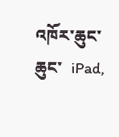འཁོར་ཆུང་ཆུང་  iPad,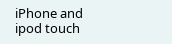iPhone and ipod touch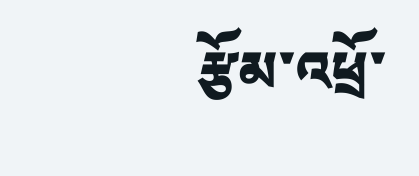རྩོམ་འཕྲོ་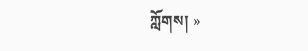ཀློགས། »